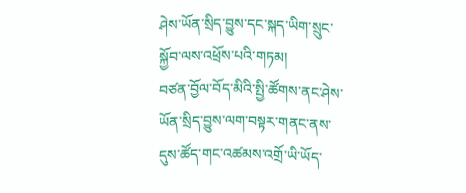ཤེས་ཡོན་སྲིད་བྱུས་དང་སྐད་ཡིག་སྲུང་སྐྱོབ་ལས་འཕྲོས་པའི་གཏམ།
བཙན་བྱོལ་བོད་མིའི་སྤྱི་ཚོགས་ནང་ཤེས་ཡོན་སྲིད་བྱུས་ལག་བསྟར་གནང་ནས་དུས་ཚོད་གང་འཚམས་འགྲོ་ཡི་ཡོད་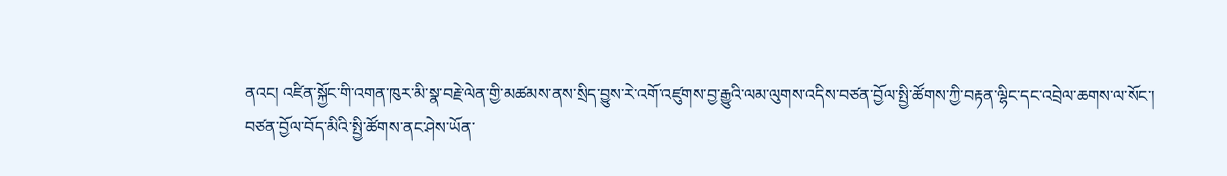ནའང། འཛིན་སྐྱོང་གི་འགན་ཁུར་མི་སྣ་བརྗེ་ལེན་གྱི་མཚམས་ནས་སྲིད་བྱུས་རེ་འགོ་འཛུགས་བྱ་རྒྱུའི་ལམ་ལུགས་འདིས་བཙན་བྱོལ་སྤྱི་ཚོགས་ཀྱི་བརྟན་ལྷིང་དང་འབྲེལ་ཆགས་ལ་སོང་།
བཙན་བྱོལ་བོད་མིའི་སྤྱི་ཚོགས་ནང་ཤེས་ཡོན་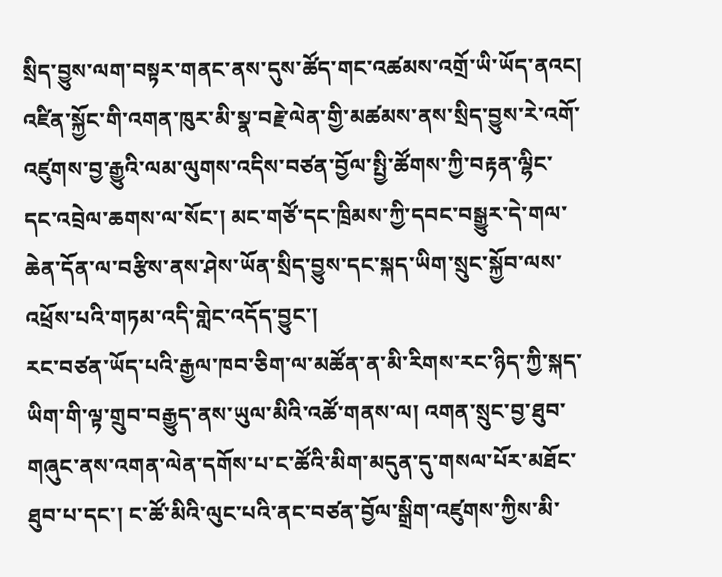སྲིད་བྱུས་ལག་བསྟར་གནང་ནས་དུས་ཚོད་གང་འཚམས་འགྲོ་ཡི་ཡོད་ནའང། འཛིན་སྐྱོང་གི་འགན་ཁུར་མི་སྣ་བརྗེ་ལེན་གྱི་མཚམས་ནས་སྲིད་བྱུས་རེ་འགོ་འཛུགས་བྱ་རྒྱུའི་ལམ་ལུགས་འདིས་བཙན་བྱོལ་སྤྱི་ཚོགས་ཀྱི་བརྟན་ལྷིང་དང་འབྲེལ་ཆགས་ལ་སོང་། མང་གཙོ་དང་ཁྲིམས་ཀྱི་དབང་བསྒྱུར་དེ་གལ་ཆེན་དོན་ལ་བརྩིས་ནས་ཤེས་ཡོན་སྲིད་བྱུས་དང་སྐད་ཡིག་སྲུང་སྐྱོབ་ལས་འཕྲོས་པའི་གཏམ་འདི་གླེང་འདོད་བྱུང་།
རང་བཙན་ཡོད་པའི་རྒྱལ་ཁབ་ཅིག་ལ་མཚོན་ན་མི་རིགས་རང་ཉིད་ཀྱི་སྐད་ཡིག་གི་ལྟ་གྲུབ་བརྒྱུད་ནས་ཡུལ་མིའི་འཚོ་གནས་ལ། འགན་སྲུང་བྱ་ཐུབ་གཞུང་ནས་འགན་ལེན་དགོས་པ་ང་ཚོའི་མིག་མདུན་དུ་གསལ་པོར་མཐོང་ཐུབ་པ་དང་། ང་ཚོ་མིའི་ལུང་པའི་ནང་བཙན་བྱོལ་སྒྲིག་འཛུགས་ཀྱིས་མི་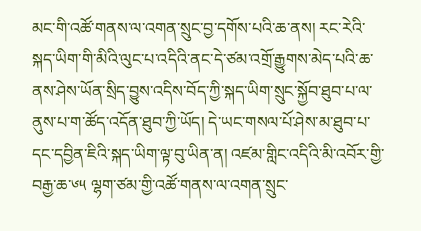མང་གི་འཚོ་གནས་ལ་འགན་སྲུང་བྱ་དགོས་པའི་ཆ་ནས། རང་རེའི་སྐད་ཡིག་གི་མིའི་ལུང་པ་འདིའི་ནང་དེ་ཙམ་འགྲོ་རྒྱུགས་མེད་པའི་ཆ་ནས་ཤེས་ཡོན་སྲིད་བྱུས་འདིས་བོད་ཀྱི་སྐད་ཡིག་སྲུང་སྐྱོབ་ཐུབ་པ་ལ་ནུས་པ་ག་ཚོད་འདོན་ཐུབ་ཀྱི་ཡོད། དེ་ཡང་གསལ་པོ་ཤེས་མ་ཐུབ་པ་དང་དབྱིན་ཇིའི་སྐད་ཡིག་ལྟ་བུ་ཡིན་ན། འཛམ་གླིང་འདིའི་མི་འབོར་གྱི་བརྒྱ་ཆ་༦༥ ལྷག་ཙམ་གྱི་འཚོ་གནས་ལ་འགན་སྲུང་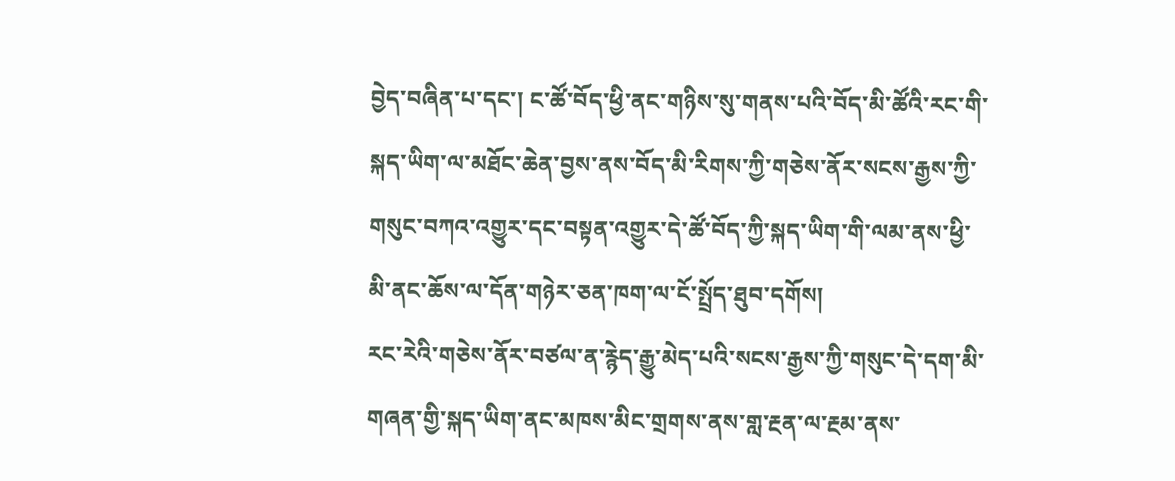བྱེད་བཞིན་པ་དང་། ང་ཚོ་བོད་ཕྱི་ནང་གཉིས་སུ་གནས་པའི་བོད་མི་ཚོའི་རང་གི་སྐད་ཡིག་ལ་མཐོང་ཆེན་བྱས་ནས་བོད་མི་རིགས་ཀྱི་གཅེས་ནོར་སངས་རྒྱས་ཀྱི་གསུང་བཀའ་འགྱུར་དང་བསྟན་འགྱུར་དེ་ཚོ་བོད་ཀྱི་སྐད་ཡིག་གི་ལམ་ནས་ཕྱི་མི་ནང་ཆོས་ལ་དོན་གཉེར་ཅན་ཁག་ལ་ངོ་སྤྲོད་ཐུབ་དགོས།
རང་རེའི་གཅེས་ནོར་བཙལ་ན་རྙེད་རྒྱུ་མེད་པའི་སངས་རྒྱས་ཀྱི་གསུང་དེ་དག་མི་གཞན་གྱི་སྐད་ཡིག་ནང་མཁས་མིང་གྲགས་ནས་གླ་རྔན་ལ་རྔམ་ནས་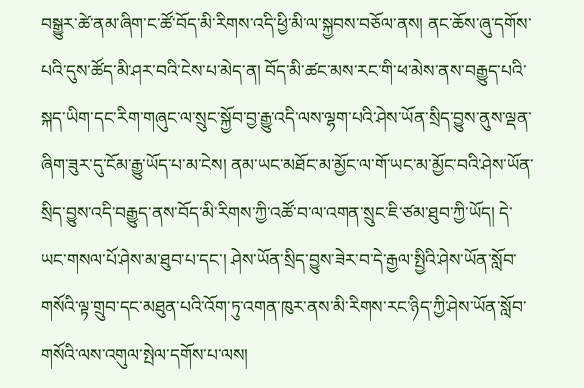བསྒྱུར་ཚེ་ནམ་ཞིག་ང་ཚོ་བོད་མི་རིགས་འདི་ཕྱི་མི་ལ་སྐྱབས་བཅོལ་ནས། ནང་ཆོས་ཞུ་དགོས་པའི་དུས་ཚོད་མི་ཤར་བའི་ངེས་པ་མེད་ན། བོད་མི་ཚང་མས་རང་གི་ཕ་མེས་ནས་བརྒྱུད་པའི་སྐད་ཡིག་དང་རིག་གཞུང་ལ་སྲུང་སྐྱོབ་བྱ་རྒྱུ་འདི་ལས་ལྷག་པའི་ཤེས་ཡོན་སྲིད་བྱུས་ནུས་ལྡན་ཞིག་ཟུར་དུ་ངོམ་རྒྱུ་ཡོད་པ་མ་ངེས། ནམ་ཡང་མཐོང་མ་མྱོང་ལ་གོ་ཡང་མ་མྱོང་བའི་ཤེས་ཡོན་སྲིད་བྱུས་འདི་བརྒྱུད་ནས་བོད་མི་རིགས་ཀྱི་འཚོ་བ་ལ་འགན་སྲུང་ཇི་ཙམ་ཐུབ་ཀྱི་ཡོད། དེ་ཡང་གསལ་པོ་ཤེས་མ་ཐུབ་པ་དང་། ཤེས་ཡོན་སྲིད་བྱུས་ཟེར་བ་དེ་རྒྱལ་སྤྱིའི་ཤེས་ཡོན་སློབ་གསོའི་ལྟ་གྲུབ་དང་མཐུན་པའི་འོག་ཏུ་འགན་ཁུར་ནས་མི་རིགས་རང་ཉིད་ཀྱི་ཤེས་ཡོན་སློབ་གསོའི་ལས་འགུལ་སྤེལ་དགོས་པ་ལས།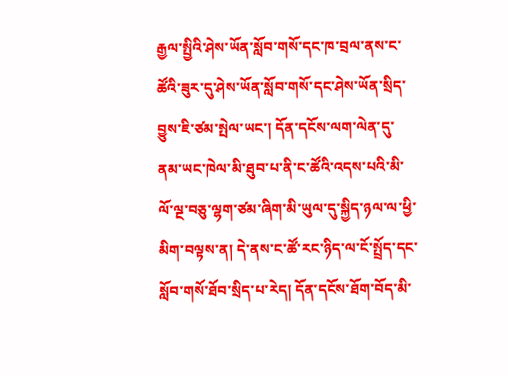རྒྱལ་སྤྱིའི་ཤེས་ཡོན་སློབ་གསོ་དང་ཁ་བྲལ་ནས་ང་ཚོའི་ཟུར་དུ་ཤེས་ཡོན་སློབ་གསོ་དང་ཤེས་ཡོན་སྲིད་བྱུས་ཇི་ཙམ་སྤེལ་ཡང་། དོན་དངོས་ལག་ལེན་དུ་ནམ་ཡང་ཁེལ་མི་ཐུབ་པ་ནི་ང་ཚོའི་འདས་པའི་མི་ལོ་ལྔ་བཅུ་ལྷག་ཙམ་ཞིག་མི་ཡུལ་དུ་སྐྱིད་ཉལ་ལ་ཕྱི་མིག་བལྟས་ན། དེ་ནས་ང་ཚོ་རང་ཉིད་ལ་ངོ་སྤྲོད་དང་སློབ་གསོ་ཐོབ་སྲིད་པ་རེད། དོན་དངོས་ཐོག་བོད་མི་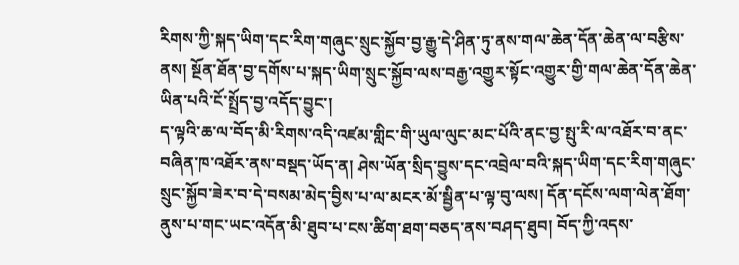རིགས་ཀྱི་སྐད་ཡིག་དང་རིག་གཞུང་སྲུང་སྐྱོབ་བྱ་རྒྱུ་དེ་ཤིན་ཏུ་ནས་གལ་ཆེན་དོན་ཆེན་ལ་བརྩིས་ནས། སྔོན་ཐོན་བྱ་དགོས་པ་སྐད་ཡིག་སྲུང་སྐྱོབ་ལས་བརྒྱ་འགྱུར་སྟོང་འགྱུར་གྱི་གལ་ཆེན་དོན་ཆེན་ཡིན་པའི་ངོ་སྤྲོད་བྱ་འདོད་བྱུང་།
ད་ལྟའི་ཆ་ལ་བོད་མི་རིགས་འདི་འཛམ་གླིང་གི་ཡུལ་ལུང་མང་པོའི་ནང་བྱ་སྤུ་རི་ལ་འཐོར་བ་ནང་བཞིན་ཁ་འཐོར་ནས་བསྡད་ཡོད་ན། ཤེས་ཡོན་སྲིད་བྱུས་དང་འབྲེལ་བའི་སྐད་ཡིག་དང་རིག་གཞུང་སྲུང་སྐྱོབ་ཟེར་བ་དེ་བསམ་མེད་བྱིས་པ་ལ་མངར་མོ་སྦྱིན་པ་ལྟ་བུ་ལས། དོན་དངོས་ལག་ལེན་ཐོག་ནུས་པ་གང་ཡང་འདོན་མི་ཐུབ་པ་ངས་ཚིག་ཐག་བཅད་ནས་བཤད་ཐུབ། བོད་ཀྱི་འདས་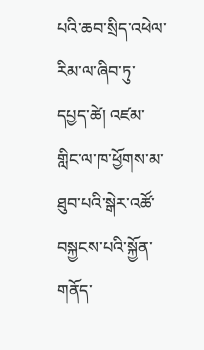པའི་ཆབ་སྲིད་འཕེལ་རིམ་ལ་ཞིབ་ཏུ་དཔྱད་ཚེ། འཛམ་གླིང་ལ་ཁ་ཕྱོགས་མ་ཐུབ་པའི་སྒེར་འཚོ་བསྐྱངས་པའི་སྐྱོན་གནོད་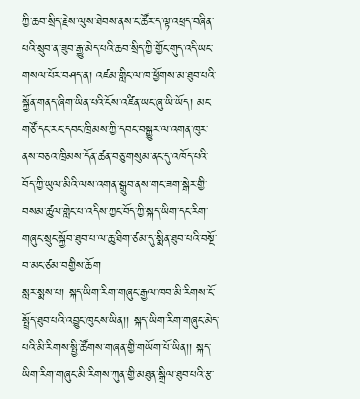ཀྱི་ཆབ་སྲིད་རྗེས་ལུས་ཐེབས་ནས་ང་ཚོར་ད་ལྟ་འཕྲད་བཞིན་པའི་སྲུབ་ན་ཟུབ་རྒྱུ་མེད་པའི་ཆབ་སྲིད་ཀྱི་གྱོང་གུད་འདི་ཡང་གསལ་པོར་བཤད་ན། འཛམ་གླིང་ལ་ཁ་ཕྱོགས་མ་ཐུབ་པའི་སྐྱོན་གནད་ཞིག་ཡིན་པའི་ངོས་འཛིན་ཡང་ཞུ་ཡི་ཡོད། མང་གཙོ་དང་རང་དབང་ཁྲིམས་ཀྱི་དབང་བསྒྱུར་ལ་འགན་ཁུར་ནས་བཅའ་ཁྲིམས་དོན་ཚན་བཅུ་གསུམ་ནང་དུ་འཁོད་པའི་བོད་ཀྱི་ཡུལ་མིའི་ལས་འགན་སྒྲུབ་ནས་གང་ཟག་སྒེར་གྱི་བསམ་ཚུལ་གླེང་པ་འདིས་ཀྱང་བོད་ཀྱི་སྐད་ཡིག་དང་རིག་གཞུང་སྲུང་སྐྱོབ་ཐུབ་པ་ལ་ཆུ་ཐིག་ཙམ་དུ་སྨིན་ཐུབ་པའི་བསྔོ་བ་མང་ཙམ་བགྱིས་ཆོག
སླར་སྨས་པ། སྐད་ཡིག་རིག་གཞུང་རྒྱལ་ཁབ་མི་རིགས་ངོ་སྤྲོད་ཐུབ་པའི་འབྱུང་ཁུངས་ཡིན།། སྐད་ཡིག་རིག་གཞུང་མེད་པའི་མི་རིགས་སྤྱི་ཚོགས་གཞན་གྱི་གཡོག་པོ་ཡིན།། སྐད་ཡིག་རིག་གཞུང་མི་རིགས་ཀུན་གྱི་མཐུན་སྒྲིལ་ཐུབ་པའི་རྩ་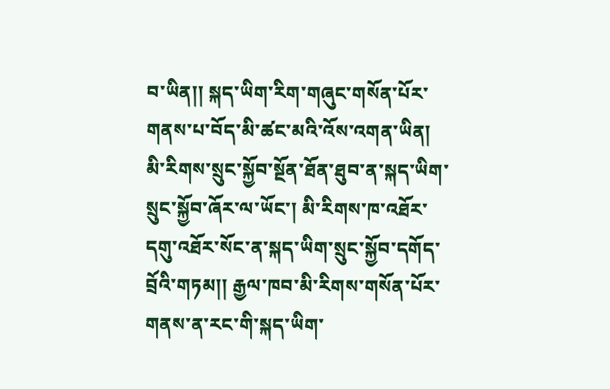བ་ཡིན།། སྐད་ཡིག་རིག་གཞུང་གསོན་པོར་གནས་པ་བོད་མི་ཚང་མའི་འོས་འགན་ཡིན། མི་རིགས་སྲུང་སྐྱོབ་སྔོན་ཐོན་ཐུབ་ན་སྐད་ཡིག་སྲུང་སྐྱོབ་ཞོར་ལ་ཡོང་། མི་རིགས་ཁ་འཐོར་དགུ་འཐོར་སོང་ན་སྐད་ཡིག་སྲུང་སྐྱོབ་དགོད་བྲོའི་གཏམ།། རྒྱལ་ཁབ་མི་རིགས་གསོན་པོར་གནས་ན་རང་གི་སྐད་ཡིག་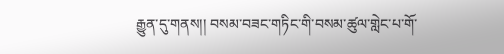རྒྱུན་དུ་གནས།། བསམ་བཟང་གཏིང་གི་བསམ་ཚུལ་གླེང་པ་གོ་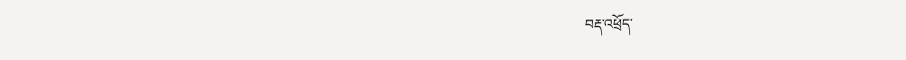བརྡ་འཕྲོད་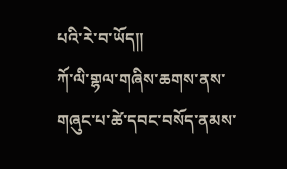པའི་རེ་བ་ཡོད།།
ཀོ་ལི་གྷལ་གཞིས་ཆགས་ནས་གཞུང་པ་ཚེ་དབང་བསོད་ནམས་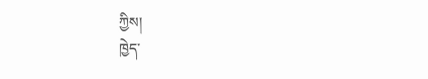ཀྱིས།
ཁྱེད་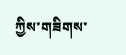ཀྱིས་གཟིགས་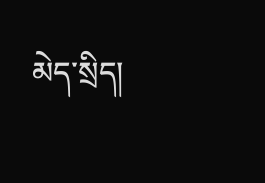མེད་སྲིད།